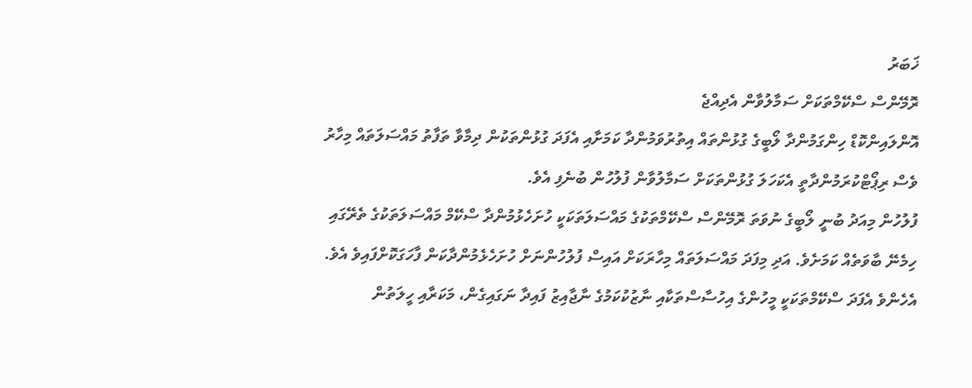ޚަބަރު
ރޮމޭންސް ސްކޭމްތަކަށް ސަމާލުވާން އެދިއްޖެ
އޮންލައިންކޮޑް ހިންގަމުންދާ ލޯބީގެ ގުޅުންތައް އިތުރުވަމުންދާ ކަމަށާއި އެފަދަ ގުޅުންތަކުން ދިމާވާ ތަފާތު މައްސަލަތައް މިހާރު ވެސް ރިޕޯޓްކުރަމުންދާތީ އެކަހަލަ ގުޅުންތަކަށް ސަމާލުވާން ފުލުހުން ބުނެފި އެވެ.
ފުލުހުން މިއަދު ބުނީ ލޯބީގެ ނުވަތަ ރޮމޭންސް ސްކޭމްތަކުގެ މައްސަލަތަކަކީ ހުށަހެޅުމުންދާ ސްކޭމް މައްސަލަތަކުގެ ތެރޭގައި ހިމެނޭ ބާވަތެއް ކަމަށެވެ. އަދި މިފަދަ މައްސަލަތައް މިހާރަކަށް އައިސް ފުލުހުންނަށް ހުށަހެޅެމުންދާކަން ފާހަގަކޮށްފައިވެ އެވެ. އެހެންވެ އެފަދަ ސްކޭމްތަކަކީ މީހުންގެ އިހުސާސްތަކާއި ނާޒުކުކަމުގެ ނާޖާއިޒު ފައިދާ ނަގައިގެން، މަކަރާއި ހީލަތުން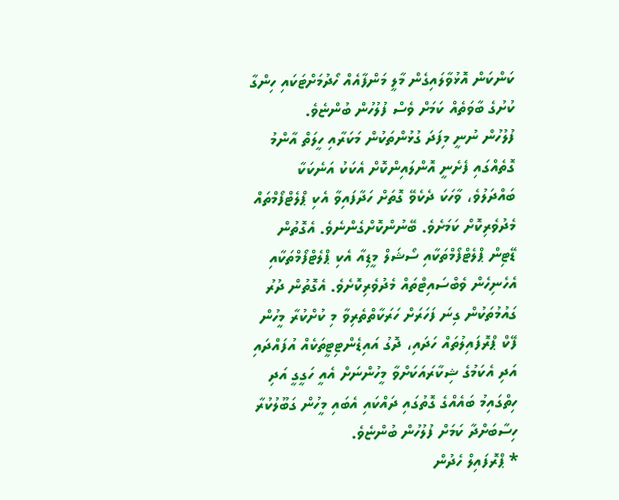ކަންކަން އޮޅުވާލައިގެން މާލީ މަންފާއެއް ހޯދުމަށްޓަކައި ހިންގާ ކުށުގެ ބާވަތެއް ކަމަށް ވެސް ފުލުހުން ބުންޏެވެ.
ފުލުހުން ނުނީ މިފަދަ ގުޅުންތަކުން މަކަރާއި ހީލަތް އާންމު ގޮތެއްގައި ފެށެނީ އޮންލައިންކޮށް އެކަކު އަނެކަކާ ބައްދަލުވެ، ވާހަކަ ދެކެވޭ ގޮތަށް ހަދާފައިވާ އެކި ޕްލެޓްފޯމްތައް މެދުވެރިކޮށް ކަމަށެވެ. ބޭނުންކޮށްގެންނެވެ. އެގޮތުން ޑޭޓިން ޕްލެޓްފޯމްތަކާއި ސޯޝަލް މީޑިއާ އެކި ޕްލެޓްފޯމްތަކާއި އެހެނިހެން ވެބްސައިޓްތައް މެދުވެރިކޮށެވެ. އެގޮތުން ދުރު ގައުމުތަކުން ގިނަ ފަހަރަށް ހަރަކާތްތެރިވާ މި ކުށްކުރާ މީހުން ފޭކް ޕްރޮފައިލުތައް ހަދައި، ދޮގު އައިޑެންޓިޓީތަކެއް އުފައްދައި އަދި އެކަމުގެ ޝިކާރައަކަށްވާ މީހުންނަށް އެއީ ހަގީގީ އަދި ހިތްގައިމު ބައެއްގެ ގޮތުގައި ދައްކައި އެބައި މީހުން ގަބޫލުކުރާ ހިސާބަށްދާ ކަމަށް ފުލުހުން ބުންޏެވެ.
* ޕްރޮފައިލް ހެދުން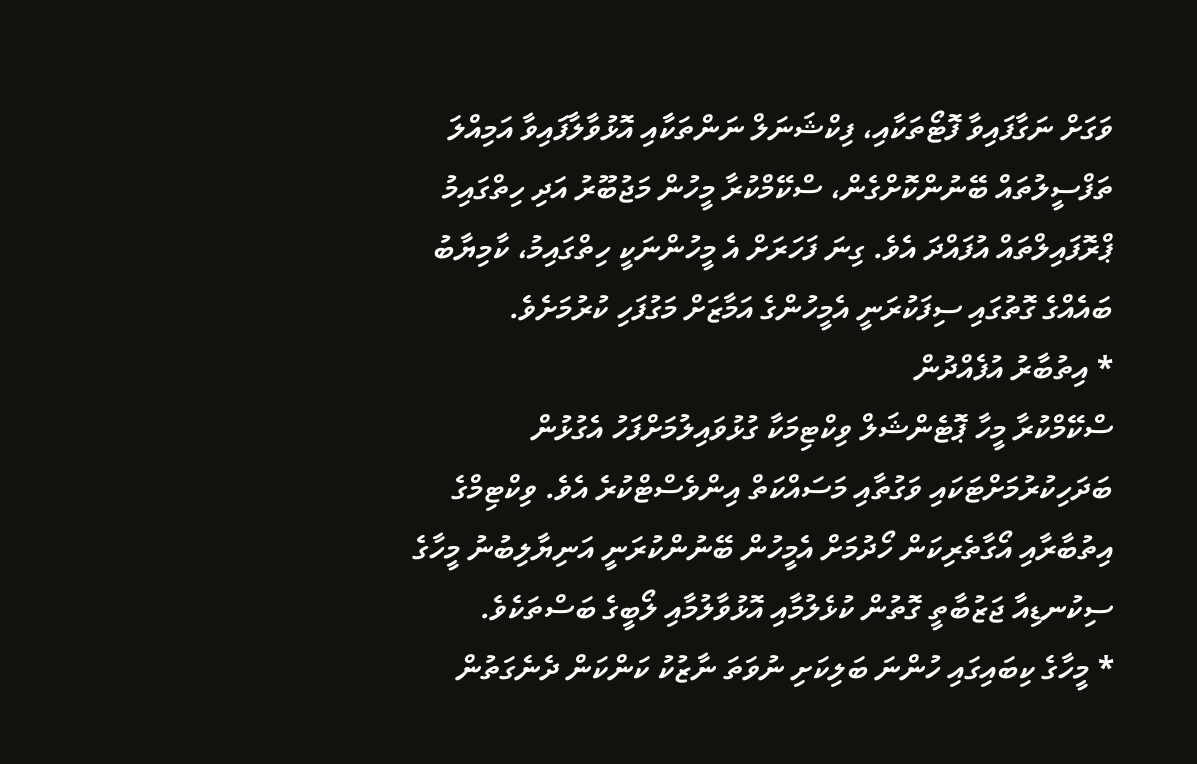ވަގަށް ނަގާފައިވާ ފޮޓޯތަކާއި، ފިކްޝަނަލް ނަންތަކާއި އޮޅުވާލާފައިވާ އަމިއްލަ ތަފްސީލުތައް ބޭނުންކޮށްގެން، ސްކޭމްކުރާ މީހުން މަޖުބޫރު އަދި ހިތްގައިމު ޕްރޮފައިލްތައް އުފައްދަ އެވެ. ގިނަ ފަހަރަށް އެ މީހުންނަކީ ހިތްގައިމު، ކާމިޔާބު ބައެއްގެ ގޮތުގައި ސިފަކުރަނީ އެމީހުންގެ އަމާޒަށް މަގުފަހި ކުރުމަށެވެ.
* އިތުބާރު އުފެއްދުން
ސްކޭމްކުރާ މީހާ ޕޮޓެންޝަލް ވިކްޓިމަކާ ގުޅުވައިލުމަށްފަހު އެގުޅުން ބަދަހިކުރުމަށްޓަކައި ވަގުތާއި މަސައްކަތް އިންވެސްޓްކުރެ އެވެ. ވިކްޓިމްގެ އިތުބާރާއި އޯގާތެރިކަން ހޯދުމަށް އެމީހުން ބޭނުންކުރަނީ އަނިޔާލިބުނު މީހާގެ ސިކުނޑިއާ ޖަޒުބާތީ ގޮތުން ކުޅެލުމާއި އޮޅުވާލުމާއި ލޯބީގެ ބަސްތަކެވެ.
* މީހާގެ ކިބައިގައި ހުންނަ ބަލިކަށި ނުވަތަ ނާޒުކު ކަންކަން ދެނެގަތުން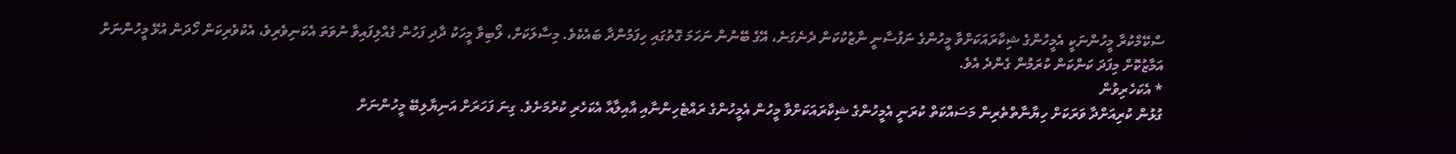ސްކޭމްކުރާ މީހުންނަކީ އެމީހުންގެ ޝިކާރައަކަށްވާ މީހުންގެ ނަފުސާނީ ނާޒުކުކަން ދެނެގަނެ، އޭގެ ބޭނުން ނަހަމަ ގޮތުގައި ހިފަމުންދާ ބައެކެވެ. މިސާލަކަށް، ލޯބިވާ މީހަކު ދާދި ފަހުން ގެއްލިފައިވާ ނުވަތަ އެކަނިވެރިވެ، އެކުވެރިކަން ހޯދަން އުޅޭ މީހުންނަށް އަމާޒުކޮށް މިފަދަ ކަންކަން ކުރަމުން ގެންދެ އެވެ.
* އެކަހެރިވުން
ގުޅުން ކުރިއަށްދާ ވަރަކަށް ހިޔާނާތްތެރިން މަސައްކަތް ކުރަނީ އެމީހުންގެ ޝިކާރައަކަށްވާ މީހުން އެމީހުންގެ ރައްޓެހިންނާއި އާއިލާއާ އެކަހެރި ކުރުމަށެވެ. ގިނަ ފަހަރަށް އަނިޔާލިބޭ މީހުންނަށް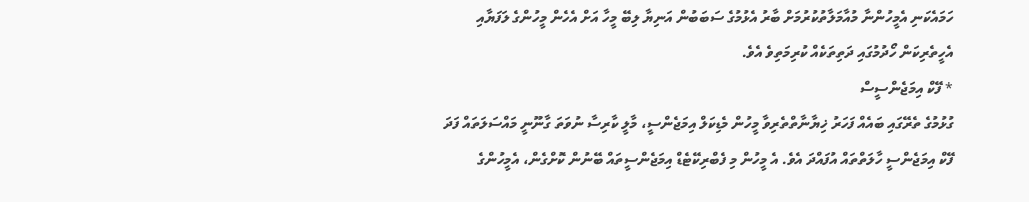ހަމައެކަނި އެމީހުންނާ މުއާމަލާތުކުރުމަށް ބާރު އެޅުމުގެ ސަބަބުން އަނިޔާ ލިބޭ މީހާ އަށް އެހެން މީހުންގެ ލަފަޔާއި އެހީތެރިކަން ހޯދުމުގައި ދަތިތަކެއް ކުރިމަތިވެ އެވެ.
* ފޭކް އިމަޖެންސީސް
ގުޅުމުގެ ތެރޭގައި ބައެއް ފަހަރު ޚިޔާނާތްތެރިވާ މީހުން މެޑިކަލް އިމަޖެންސީ، މާލީ ކާރިސާ ނުވަތަ ގާނޫނީ މައްސަލަތައް ފަދަ ފޭކް އިމަޖެންސީ ހާލަތްތައް އުފައްދަ އެވެ. އެ މީހުން މި ފެބްރިކޭޓެޑް އިމަޖެންސީތައް ބޭނުން ކޮށްގެން، އެމީހުންގެ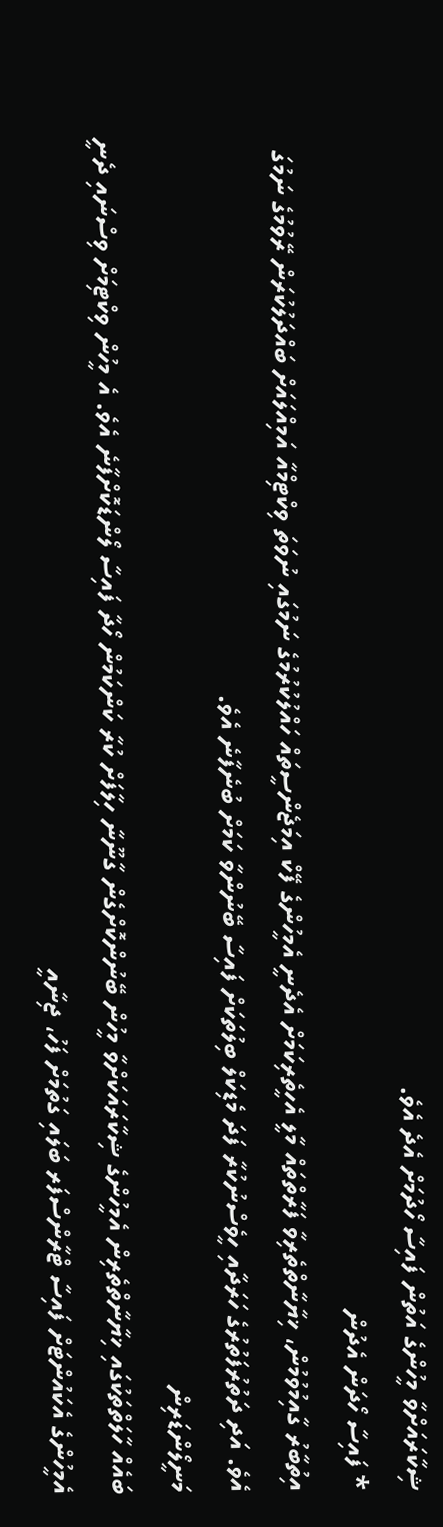ޝިކާރައަށްވާ މީހުންގެ އަތުން ފައިސާ ހޯދުމަށް އެދެ އެވެ.
* ފައިސާ ހޯދަން އެދުން
އިތުބާރު ގާއިމުވުމުން، ޚިޔާނާތްތެރިވާ ފަރާތްތައް މާލީ އެހީތެރިކަމަށް އެދެނީ އެމީހުންގެ ފޭކް އިމަޖެންސީތައް ހައްލުކުރުމުގެ ނަމުގައި ނުވަތަ ވިކްޓިމްއާ އަމިއްލައަށް ބައްދަލުކުރަން ރޭވުމުގެ ނަމުގަ އެވެ. އަދި ދަތުރުފަތުރުގެ ހަރަދާއި ހީވެސްނުކުރާ ފަދަ މެޑިކަލް ބިލުތަކަށް ފައިސާ ބޭނުންވާ ކަމަށް ބުނެފާނެ އެވެ.
މަނީލޯންޑަރިން
ބައެއް ހާލަތްތަކުގައި ޚިޔާނާތްތެރިން އެމީހުންގެ ޝިކާރައަކަށްވާ މީހުން ބޭނުންކޮށްގެން ގާނޫނާ ހިލާފަށް ކުރާ ކަންކަމުން ހޯދާ ފައިސާ ލޯންޑަކޮށްފާނެ އެވެ. އެ މީހުން ވިކްޓިމަށް ވިސްނައި ދެނީ އެމީހުންގެ އެކައުންޓަށް ފައިސާ ޓްރާންސްފަރ ބަލައި ގަތުމަށް ފަހު، ޖިނާއީ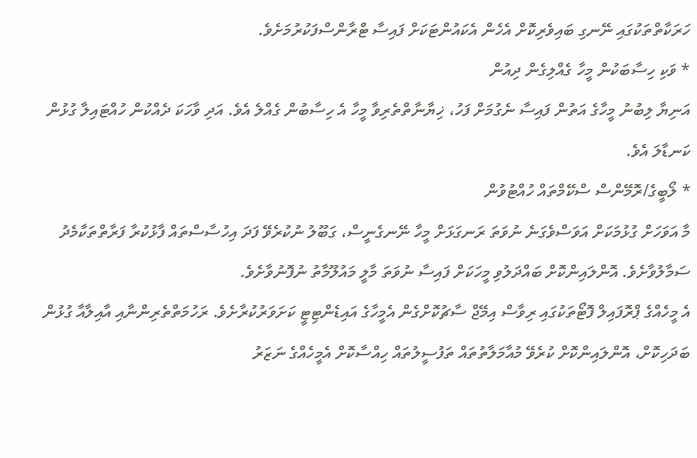ހަރަކާތްތަކުގައި ނޭނގި ބައިވެރިކޮށް އެހެން އެކައުންޓަކަށް ފައިސާ ޓްރާންސްފަކުރުމަށެވެ.
* ވަކި ހިސާބަކުން މީހާ ގެއްލިގެން ދިއުން
އަނިޔާ ލިބުނު މީހާގެ އަތުން ފައިސާ ނެގުމަށް ފަހު، ޚިޔާނާތްތެރިވާ މީހާ އެ ހިސާބުން ގެއްލެ އެވެ. އަދި ވާހަކަ ދެއްކުން ހުއްޓައިލާ ގުޅުން ކަނޑާލަ އެވެ.
* ލޯބީގެ/ރޮމޭންސް ސްކޭމްތައް ހުއްޓުވުން
މާ އަވަހަށް ގުޅުމަކަށް އަވަސްވެގަނެ ނުވަތަ ރަނގަޅަށް މީހާ ނޭނގެނީސް، ގަބޫލު ނުކުރެވޭ ފަދަ އިހުސާސްތައް ފާޅުކުރާ ފަރާތްތަކާމެދު ސަމާލުވާށެވެ. އޮންލައިންކޮށް ބައްދަލުވި މީހަކަށް ފައިސާ ނުވަތަ މާލީ މައުލޫމާތު ނުފޮނުވާށެވެ.
އެ މީހެއްގެ ޕްރޮފައިލް ފޮޓޯތަކުގައި ރިވާސް އިމޭޖް ސާޗުކޮށްގެން އެމީހާގެ އައިޑެންޓިޓީ ކަށަވަރުކުރާށެވެ. ރަހުމަތްތެރިންނާއި އާއިލާއާ ގުޅުން ބަދަހިކޮށް، އޮންލައިންކޮށް ކުރެވޭ މުއާމަލާތުތައް ތަފުސީލުތައް ހިއްސާކޮށް އެމީހެއްގެ ނަޒަރު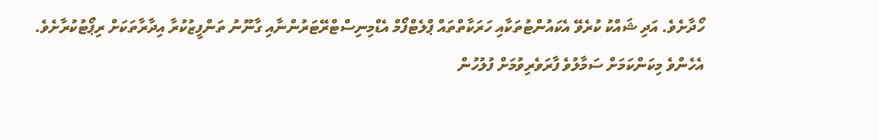ހޯދާށެވެ. އަދި ޝައްކު ކުރެވޭ އެކައުންޓުތަކާއި ހަރަކާތްތައް ޕްލެޓްފޯމް އެޑްމިނިސްޓްރޭޓަރުންނާއި ގާނޫނު ތަންފީޒުކުރާ އިދާރާތަކަށް ރިޕޯޓުކުރާށެވެ.
އެހެންވެ މިކަންކަމަށް ސަމާލުވެ ފާރަވެރިވުމަށް ފުލުހުން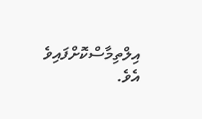އިލްތިމާސްކޮށްފައިވެ އެވެ.